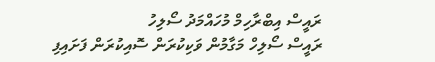ރައީސް އިބްރާހިމް މުހައްމަދު ސޯލިހު
ރައީސް ސޯލިހް މަގާމުން ވަކިކުރަން ސޮއިކުރަން ފަށައިފި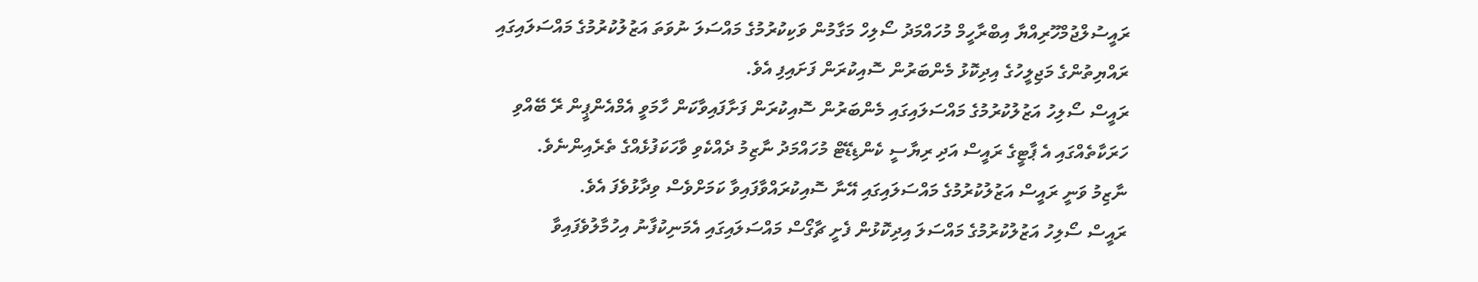ރައީސުލްޖުމްހޫރިއްޔާ އިބްރާހީމް މުހައްމަދު ސޯލިހް މަގާމުން ވަކިކުރުމުގެ މައްސަލަ ނުވަތަ އަޒުލުކުރުމުގެ މައްސަލައިގައި ރައްޔިތުންގެ މަޖިލީހުގެ އިދިކޮޅު މެންބަރުން ސޮއިކުރަން ފަށައިފި އެވެ.
ރައީސް ސޯލިހު އަޒުލުކުރުމުގެ މައްސަލައިގައި މެންބަރުން ސޮއިކުރަން ފަށާފައިވާކަން ހާމަވީ އެމްއެންޕީން ރޭ ބޭއްވި ހަރަކާތެއްގައި އެ ޕާޓީގެ ރައީސް އަދި ރިޔާސީ ކެންޑިޑޭޓް މުހައްމަދު ނާޒިމު ދެއްކެވި ވާހަކަފުޅެއްގެ ތެރެއިންނެވެ.
ނާޒިމު ވަނީ ރައީސް އަޒުލުކުރުމުގެ މައްސަލައިގައި އޭނާ ސޮއިކުރައްވާފައިވާ ކަމަށްވެސް ވިދާޅުވެފަ އެވެ.
ރައީސް ސޯލިހު އަޒުލުކުރުމުގެ މައްސަލަ އިދިކޮޅުން ފެށީ ޗާގޯސް މައްސަލައިގައި އެމަނިކުފާނު އިހުމާލުވެފައިވާ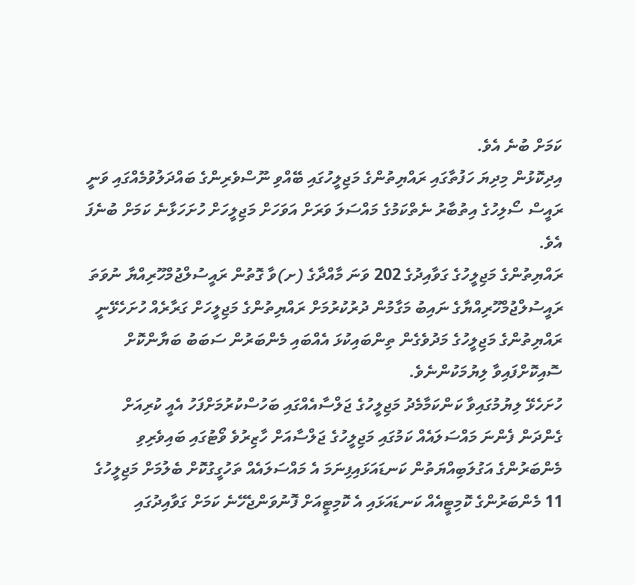ކަމަށް ބުނެ އެވެ.
އިދިކޮޅުން މިދިޔަ ހަފުތާގައި ރައްޔިތުންގެ މަޖިލީހުގައި ބޭއްވި ނޫސްވެރިންގެ ބައްދަލުވުމެއްގައި ވަނީ ރައީސް ސޯލިހުގެ އިތުބާރު ނެތްކަމުގެ މައްސަލަ ވަރަށް އަވަހަށް މަޖިލީހަށް ހުށަހަޅާނެ ކަމަށް ބުނެފަ އެވެ.
ރައްޔިތުންގެ މަޖިލީހުގެ ގަވާއިދުގެ 202 ވަނަ މާއްދާގެ (ށ)ވާ ގޮތުން ރައީސުލްޖުމްހޫރިއްޔާ ނުވަތަ ރައީސުލްޖުމްހޫރިއްޔާގެ ނައިބު މަގާމުން ދުރުކުރުމަށް ރައްޔިތުންގެ މަޖިލީހަށް ގަރާރެއް ހުށަހެޅޭނީ ރައްޔިތުންގެ މަޖިލީހުގެ މަދުވެގެން ތިންބައިކުޅަ އެއްބައި މެންބަރުން ސަބަބު ބަޔާންކޮށް ސޮއިކޮށްފައިވާ ލިޔުމަކުންނެވެ.
ހުށަހެޅޭ ލިޔުމުގައިވާ ކަންކަމާމެދު މަޖިލީހުގެ ޖަލްސާއެއްގައި ބަހުސްކުރުމަށްފަހު އެއީ ކުރިއަށް ގެންދަން ފެންނަ މައްސަލައެއް ކަމުގައި މަޖިލީހުގެ ޖަލްސާއަށް ހާޒިރުވެ ވޯޓުގައި ބައިވެރިވި މެންބަރުންގެ އަގުލަބިއްޔަތުން ކަނޑައަޅައިފިނަމަ އެ މައްސަލައެއް ތަހުގީގުކޮށް ބެލުމަށް މަޖިލީހުގެ 11 މެންބަރުންގެ ކޮމިޓީއެއް ކަނޑައަޅައި އެ ކޮމިޓީއަށް ފޮނުވަންޖެހޭނެ ކަމަށް ގަވާއިދުގައި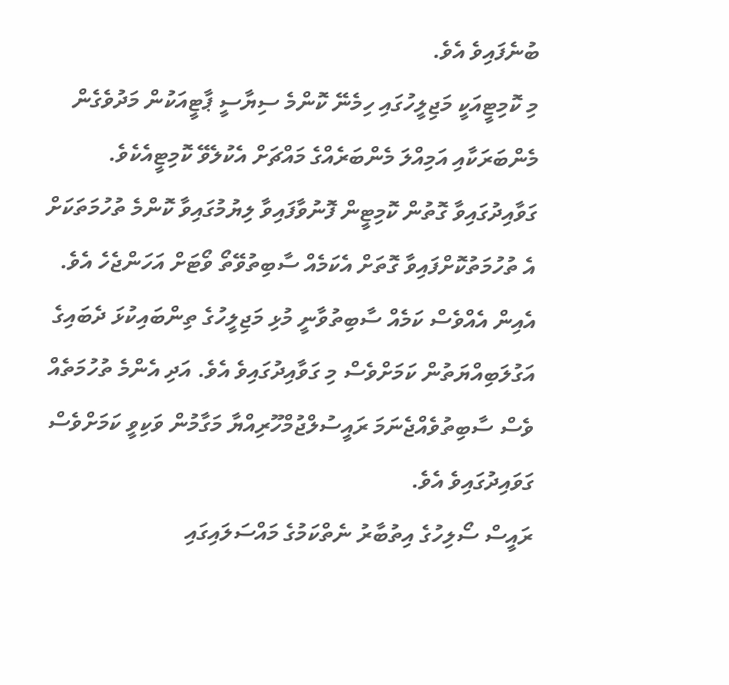ބުނެފައިވެ އެވެ.
މި ކޮމިޓީއަކީ މަޖިލީހުގައި ހިމެނޭ ކޮންމެ ސިޔާސީ ޕާޓީއަކުން މަދުވެގެން މެންބަރަކާއި އަމިއްލަ މެންބަރެއްގެ މައްޗަށް އެކުލެވޭ ކޮމިޓީއެކެވެ.
ގަވާއިދުގައިވާ ގޮތުން ކޮމިޓީން ފޮނުވާފައިވާ ލިޔުމުގައިވާ ކޮންމެ ތުހުމަތަކަށް އެ ތުހުމަތުކޮށްފައިވާ ގޮތަށް އެކަމެއް ސާބިތުވޭތޯ ވޯޓަށް އަހަންޖެހެ އެވެ. އެއިން އެއްވެސް ކަމެއް ސާބިތުވާނީ މުޅި މަޖިލީހުގެ ތިންބައިކުޅަ ދެބައިގެ އަގުލަބިއްޔަތުން ކަމަށްވެސް މި ގަވާއިދުގައިވެ އެވެ. އަދި އެންމެ ތުހުމަތެއް ވެސް ސާބިތުވެއްޖެނަމަ ރައީސުލްޖުމްހޫރިއްޔާ މަގާމުން ވަކިވީ ކަމަށްވެސް ގަވައިދުގައިވެ އެވެ.
ރައީސް ސޯލިހުގެ އިތުބާރު ނެތްކަމުގެ މައްސަލައިގައި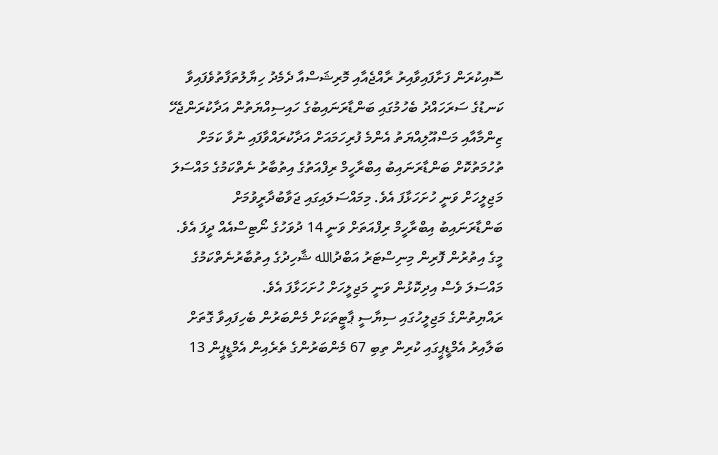ސޮއިކުރަން ފަށާފައިވާއިރު ރާއްޖެއާއި މޮރިޝަސްއާ ދެމެދު ހިޔާލުތަފާތުވެފައިވާ ކަނޑުގެ ސަރަހައްދު ބެހުމުގައި ބަންޑާރަނައިބުގެ ހައިސިއްޔަތުން އަދާކުރަންޖެހޭ ޒިންމާއާއި މަސްއޫލިއްޔަތު އެންމެ ފުރިހަމައަށް އަދާކުރައްވާފައި ނުވާ ކަމަށް ތުހުމަތުކޮށް ބަންޑާރަނައިބު އިބްރާހީމް ރިފްއަތުގެ އިތުބާރު ނެތްކަމުގެ މައްސަލަ މަޖިލީހަށް ވަނީ ހުށަހަޅާފަ އެވެ. މިމައްސަލައިގައި ޖަވާބުދާރީވުމަށް ބަންޑާރަނައިބު އިބްރާހީމް ރިފްއަތަށް ވަނީ 14 ދުވަހުގެ ނޯޓިސްއެއް ދީފަ އެވެ.
މީގެ އިތުރުން ފޮރިން މިނިސްޓަރު އަބްދުالله ޝާހިދުގެ އިތުބާރުނެތްކަމުގެ މައްސަލަ ވެސް އިދިކޮޅުން ވަނީ މަޖިލީހަށް ހުށަހަޅާފަ އެވެ.
ރައްޔިތުންގެ މަޖިލީހުގައި ސިޔާސީ ޕާޓީތަކަށް މެންބަރުން ބެހިފައިވާ ގޮތަށް ބަލާއިރު އެމްޑީޕީގައި ކުރިން ތިބި 67 މެންބަރުންގެ ތެރެއިން އެމްޑީޕީން 13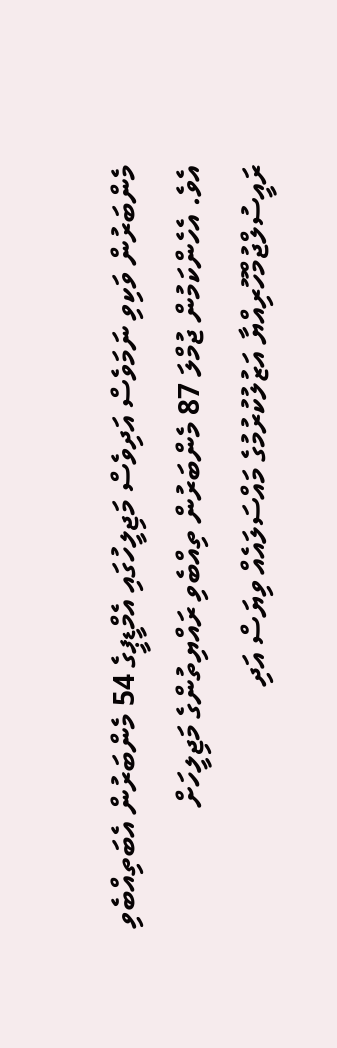މެންބަރުން ވަކިވި ނަމަވެސް އަދިވެސް މަޖިލީހުގައި އެމްޑީޕީގެ 54 މެންބަރުން އެބަތިއްބެވި އެވެ. އެހެންކަމުން ޖުމްލަ 87 މެންބަރުން ތިއްބެވި ރައްޔިތުންގެ މަޖިލީހަށް ރައީސުލްޖުމްހޫރިއްޔާ އަޒުލުކުރުމުގެ މައްސަލައެއް ވިޔަސް އަދި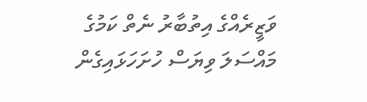ވަޒީރެއްގެ އިތުބާރު ނެތް ކަމުގެ މައްސަލަ ވިޔަސް ހުށަހަޅައިގެން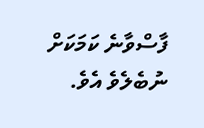ފާސްވާނެ ކަމަކަށް ނުބެލެވެ އެވެ.